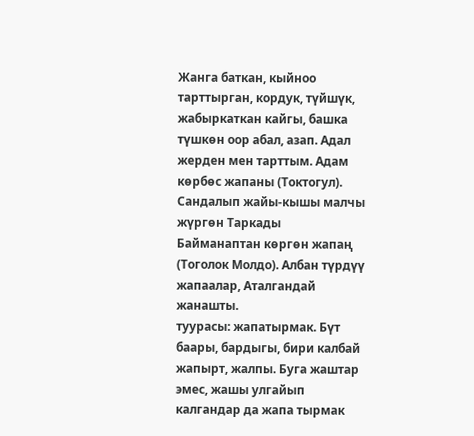Жанга баткан, кыйноо тарттырган, кордук, түйшүк, жабыркаткан кайгы, башка түшкөн оор абал, азап. Адал жерден мен тарттым. Адам көрбөс жапаны (Токтогул). Сандалып жайы-кышы малчы жүргөн Таркады Байманаптан көргөн жапаң (Тоголок Молдо). Албан түрдүү жапаалар, Аталгандай жанашты.
туурасы: жапатырмак. Бүт баары, бардыгы, бири калбай жапырт, жалпы. Буга жаштар эмес, жашы улгайып калгандар да жапа тырмак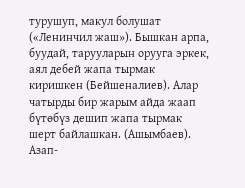турушуп, макул болушат («Ленинчил жаш»). Бышкан арпа, буудай, тарууларын орууга эркек, аял дебей жапа тырмак киришкен (Бейшеналиев). Алар чатырды бир жарым айда жаап бүтөбүз дешип жапа тырмак шерт байлашкан. (Ашымбаев).
Азап-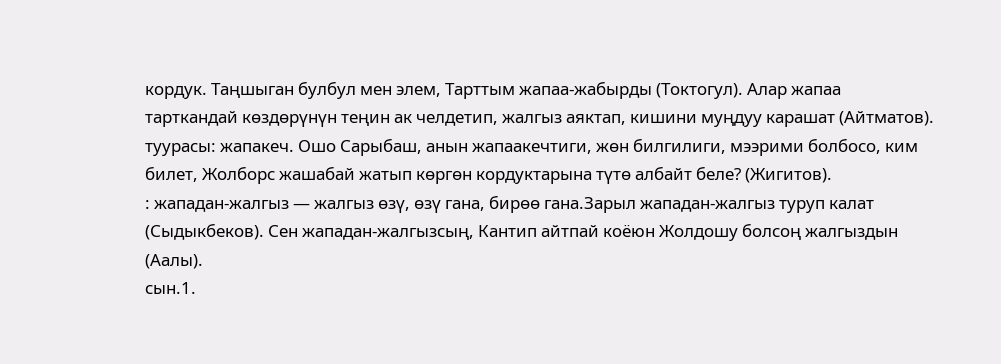кордук. Таңшыган булбул мен элем, Тарттым жапаа-жабырды (Токтогул). Алар жапаа тарткандай көздөрүнүн теңин ак челдетип, жалгыз аяктап, кишини муңдуу карашат (Айтматов).
туурасы: жапакеч. Ошо Сарыбаш, анын жапаакечтиги, жөн билгилиги, мээрими болбосо, ким билет, Жолборс жашабай жатып көргөн кордуктарына түтө албайт беле? (Жигитов).
: жападан-жалгыз — жалгыз өзү, өзү гана, бирөө гана.Зарыл жападан-жалгыз туруп калат (Сыдыкбеков). Сен жападан-жалгызсың, Кантип айтпай коёюн Жолдошу болсоң жалгыздын (Аалы).
сын.1.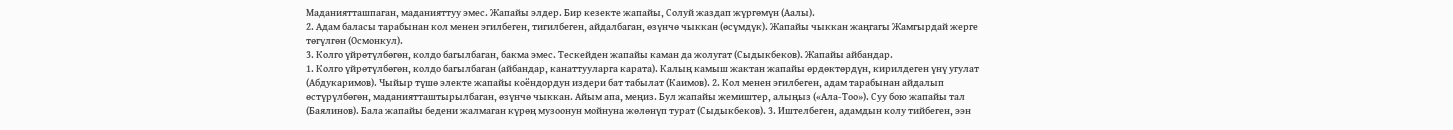Маданиятташпаган, маданияттуу эмес. Жапайы элдер. Бир кезекте жапайы, Солуй жаздап жүргөмүн (Аалы).
2. Адам баласы тарабынан кол менен эгилбеген, тигилбеген, айдалбаган, өзүнчө чыккан (өсүмдүк). Жапайы чыккан жаңгагы Жамгырдай жерге төгүлгөн (Осмонкул).
3. Колго үйрөтүлбөгөн, колдо багылбаган, бакма эмес. Тескейден жапайы каман да жолугат (Сыдыкбеков). Жапайы айбандар.
1. Колго үйрөтүлбөгөн, колдо багылбаган (айбандар, канаттууларга карата). Калың камыш жактан жапайы өрдөктөрдүн, кирилдеген үнү угулат (Абдукаримов). Чыйыр түшө электе жапайы коёндордун издери бат табылат (Каимов). 2. Кол менен эгилбеген, адам тарабынан айдалып өстүрүлбөгөн, маданиятташтырылбаган, өзүнчө чыккан. Айым апа, меңиз. Бул жапайы жемиштер, алыңыз («Ала-Тоо»). Суу бою жапайы тал (Баялинов). Бала жапайы бедени жалмаган күрөң музоонун мойнуна жөлөнүп турат (Сыдыкбеков). 3. Иштелбеген, адамдын колу тийбеген, ээн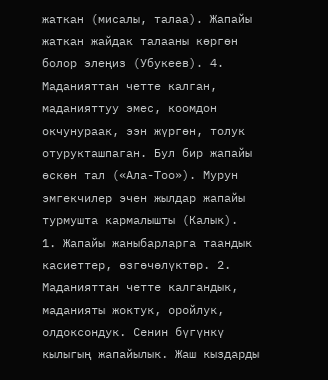жаткан (мисалы, талаа). Жапайы жаткан жайдак талааны көргөн болор элеңиз (Убукеев). 4. Маданияттан четте калган, маданияттуу эмес, коомдон окчунураак, ээн жүргөн, толук отурукташпаган. Бул бир жапайы өскөн тал («Ала-Тоо»). Мурун эмгекчилер эчен жылдар жапайы турмушта кармалышты (Калык).
1. Жапайы жаныбарларга таандык касиеттер, өзгөчөлүктөр. 2. Маданияттан четте калгандык, маданияты жоктук, оройлук, олдоксондук. Сенин бүгүнкү кылыгың жапайылык. Жаш кыздарды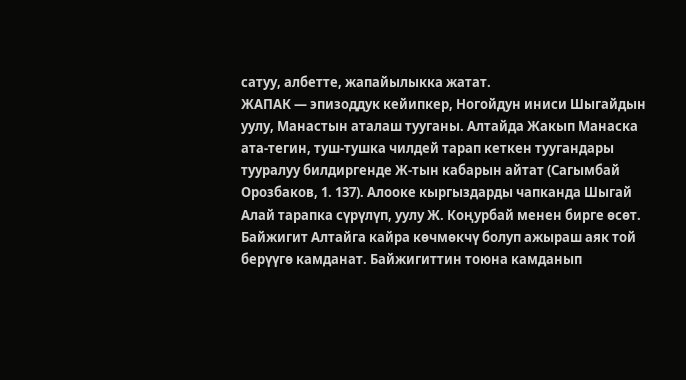сатуу, албетте, жапайылыкка жатат.
ЖАПАК — эпизоддук кейипкер, Ногойдун иниси Шыгайдын уулу, Манастын аталаш тууганы. Алтайда Жакып Манаска ата-тегин, туш-тушка чилдей тарап кеткен туугандары тууралуу билдиргенде Ж-тын кабарын айтат (Сагымбай Орозбаков, 1. 137). Алооке кыргыздарды чапканда Шыгай Алай тарапка сүрүлүп, уулу Ж. Коңурбай менен бирге өсөт. Байжигит Алтайга кайра көчмөкчү болуп ажыраш аяк той берүүгө камданат. Байжигиттин тоюна камданып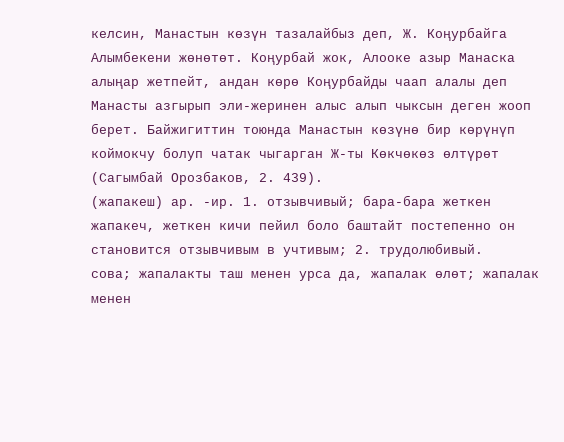келсин, Манастын көзүн тазалайбыз деп, Ж. Коңурбайга Алымбекени жөнөтөт. Коңурбай жок, Алооке азыр Манаска алыңар жетпейт, андан көрө Коңурбайды чаап алалы деп Манасты азгырып эли-жеринен алыс алып чыксын деген жооп берет. Байжигиттин тоюнда Манастын көзүнө бир көрүнүп коймокчу болуп чатак чыгарган Ж-ты Көкчөкөз өлтүрөт (Сагымбай Орозбаков, 2. 439).
(жапакеш) ар. -ир. 1. отзывчивый; бара-бара жеткен жапакеч, жеткен кичи пейил боло баштайт постепенно он становится отзывчивым в учтивым; 2. трудолюбивый.
сова; жапалакты таш менен урса да, жапалак өлөт; жапалак менен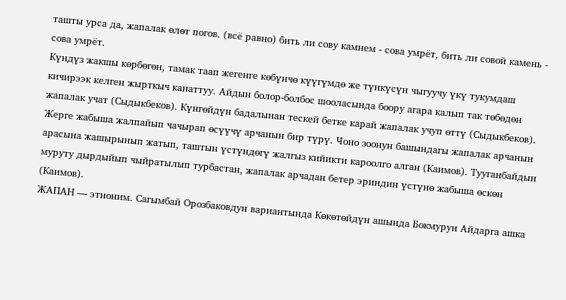ташты урса да, жапалак өлөт погов. (вcё равно) бить ли сову камнем - сова умрёт, бить ли совой камень - сова умрёт.
Күндүз жакшы көрбөгөн, тамак таап жегенге көбүнчө күүгүмдө же түнкүсүн чыгуучу үкү тукумдаш кичирээк келген жырткыч канаттуу. Айдын болор-болбос шооласында боору агара калып так төбөдөн жапалак учат (Сыдыкбеков). Күнгөйдүн бадалынан тескей бетке карай жапалак учуп өттү (Сыдыкбеков).
Жерге жабыша жалпайып чачырап өсүүчү арчанын бир түрү. Чоно зоонун башындагы жапалак арчанын арасына жашырынып жатып, таштын үстүндөгү жалгыз кийикти кароолго алган (Каимов). Тууганбайдын муруту дырдыйып чыйратылып турбастан, жапалак арчадан бетер эриндин үстүнө жабыша өскөн (Каимов).
ЖАПАН — этноним. Сагымбай Орозбаковдун вариантында Көкөтөйдүн ашында Бокмурун Айдарга ашка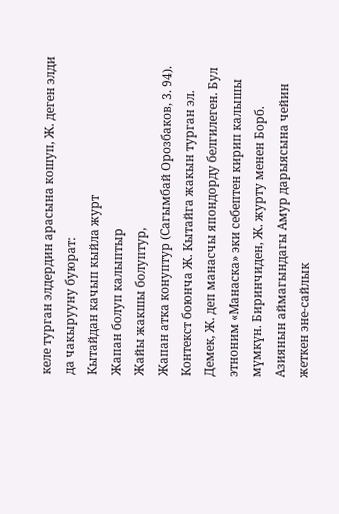келе турган элдердин арасына кошуп, Ж. деген элди да чакырууну буюрат:
Кытайдан качып кыйла журт
Жапан болуп калыптыр
Жайы жакшы болуптур,
Жапан атка конуптур (Сагымбай Орозбаков, 3. 94).
Контекст боюнча Ж. Кытайга жакын турган эл. Демек, Ж. деп манасчы япондорду белгилеген. Бул этноним «Манаска» эки себептен кирип калышы мүмкүн. Биринчиден, Ж. журту менен Борб. Азиянын аймагындагы Амур дарыясына чейин жеткен эне-сайлык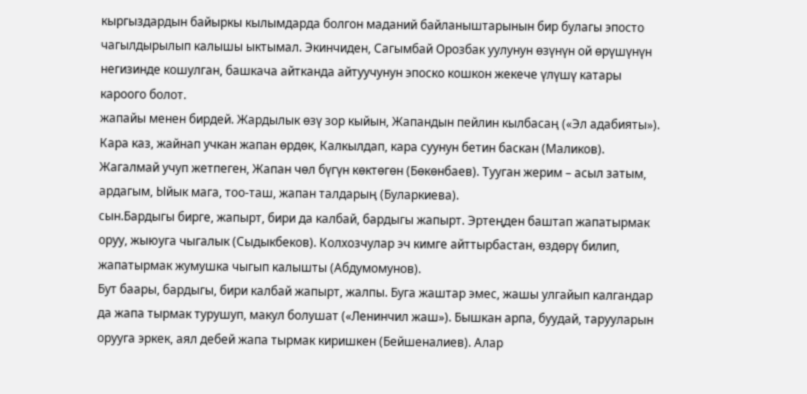кыргыздардын байыркы кылымдарда болгон маданий байланыштарынын бир булагы эпосто чагылдырылып калышы ыктымал. Экинчиден, Сагымбай Орозбак уулунун өзүнүн ой өрүшүнүн негизинде кошулган, башкача айтканда айтуучунун эпоско кошкон жекече үлүшү катары кароого болот.
жапайы менен бирдей. Жардылык өзү зор кыйын, Жапандын пейлин кылбасаң («Эл адабияты»). Кара каз, жайнап учкан жапан өрдөк, Калкылдап, кара суунун бетин баскан (Маликов). Жагалмай учуп жетпеген, Жапан чөл бүгүн көктөгөн (Бөкөнбаев). Тууган жерим – асыл затым, ардагым, Ыйык мага, тоо-таш, жапан талдарың (Буларкиева).
сын.Бардыгы бирге, жапырт, бири да калбай, бардыгы жапырт. Эртеңден баштап жапатырмак оруу, жыюуга чыгалык (Сыдыкбеков). Колхозчулар эч кимге айттырбастан, өздөрү билип, жапатырмак жумушка чыгып калышты (Абдумомунов).
Бут баары, бардыгы, бири калбай жапырт, жалпы. Буга жаштар эмес, жашы улгайып калгандар да жапа тырмак турушуп, макул болушат («Ленинчил жаш»). Бышкан арпа, буудай, тарууларын орууга эркек, аял дебей жапа тырмак киришкен (Бейшеналиев). Алар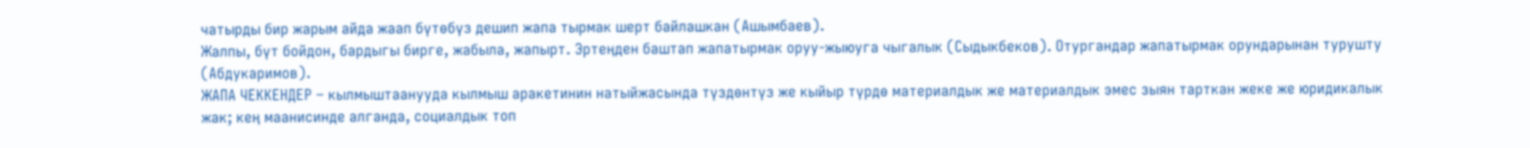чатырды бир жарым айда жаап бүтөбүз дешип жапа тырмак шерт байлашкан (Ашымбаев).
Жалпы, бүт бойдон, бардыгы бирге, жабыла, жапырт. Эртеңден баштап жапатырмак оруу-жыюуга чыгалык (Сыдыкбеков). Отургандар жапатырмак орундарынан турушту (Абдукаримов).
ЖАПА ЧЕККЕНДЕР – кылмыштаанууда кылмыш аракетинин натыйжасында түздөнтүз же кыйыр түрдө материалдык же материалдык эмес зыян тарткан жеке же юридикалык жак; кең маанисинде алганда, социалдык топ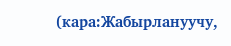(кара:Жабырлануучу,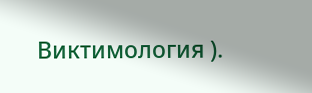Виктимология ).